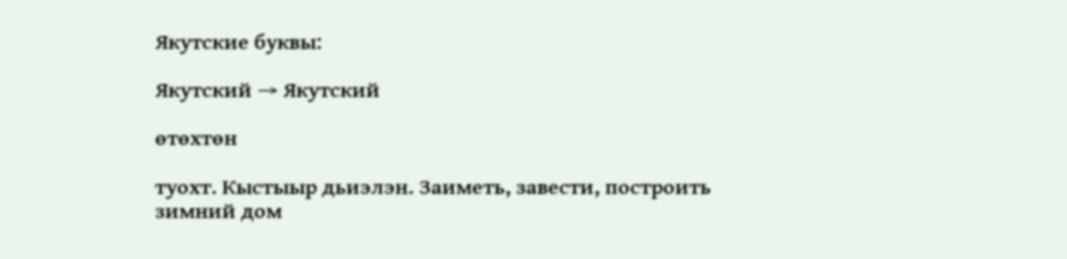Якутские буквы:

Якутский → Якутский

өтөхтөн

туохт. Кыстыыр дьиэлэн. Заиметь, завести, построить зимний дом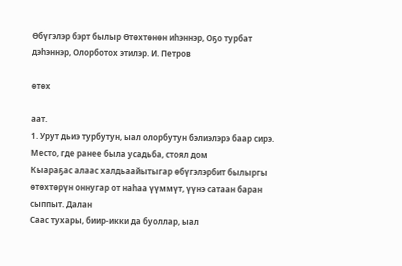Өбүгэлэр бэрт былыр Өтөхтөнөн иһэннэр, Оҕо турбат дэһэннэр, Олорботох этилэр. И. Петров

өтөх

аат.
1. Урут дьиэ турбутун, ыал олорбутун бэлиэлэрэ баар сирэ. Место, где ранее была усадьба, стоял дом
Кыараҕас алаас халдьаайытыгар өбүгэлэрбит былыргы өтөхтөрүн оннугар от наһаа үүммүт, үүнэ сатаан баран сыппыт. Далан
Саас тухары, биир-икки да буоллар, ыал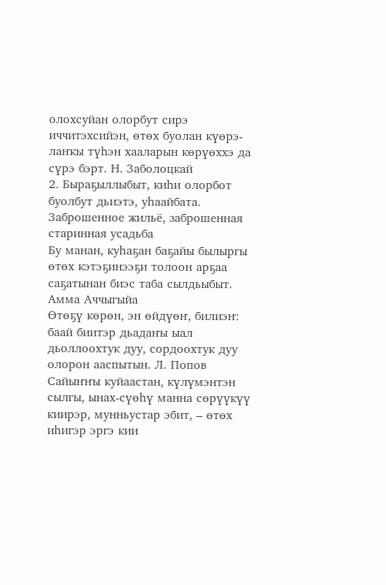олохсуйан олорбут сирэ иччитэхсийэн, өтөх буолан күөрэ-лаҥкы түһэн хааларын көрүөххэ да сүрэ бэрт. Н. Заболоцкай
2. Быраҕыллыбыт, киһи олорбот буолбут дьиэтэ, уһаайбата. Заброшенное жильё, заброшенная старинная усадьба
Бу манан, куһаҕан баҕайы былыргы өтөх кэтэҕинээҕи толоон арҕаа саҕатынан биэс таба сылдьыбыт. Амма Аччыгыйа
Өтөҕү көрөн, эн өйдүөҥ, билиэҥ: баай биитэр дьадаҥы ыал дьоллоохтук дуу, сордоохтук дуу олорон ааспытын. Л. Попов
Сайыҥҥы куйаастан, күлүмэнтэн сылгы, ынах-сүөһү манна сөрүүкүү киирэр, мунньустар эбит, – өтөх иһигэр эргэ кии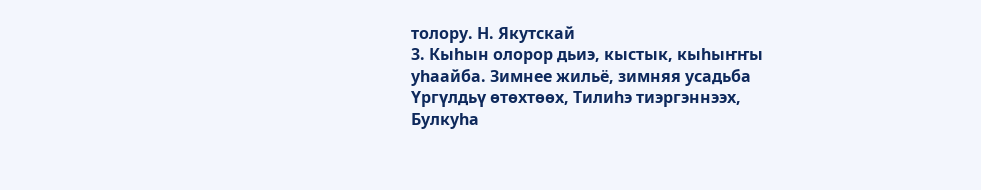толору. Н. Якутскай
3. Кыһын олорор дьиэ, кыстык, кыһыҥҥы уһаайба. Зимнее жильё, зимняя усадьба
Үргүлдьү өтөхтөөх, Тилиһэ тиэргэннээх, Булкуһа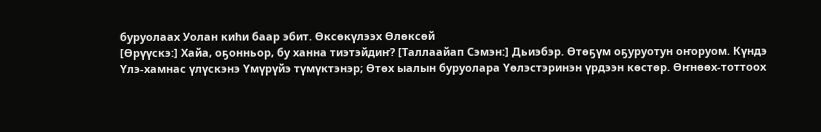буруолаах Уолан киһи баар эбит. Өксөкүлээх Өлөксөй
[Өрүүскэ:] Хайа, оҕонньор, бу ханна тиэтэйдиҥ? [Таллаайап Сэмэн:] Дьиэбэр. Өтөҕүм оҕуруотун оҥоруом. Күндэ
Үлэ-хамнас үлүскэнэ Үмүрүйэ түмүктэнэр; Өтөх ыалын буруолара Үөлэстэринэн үрдээн көстөр. Өҥнөөх-тоттоох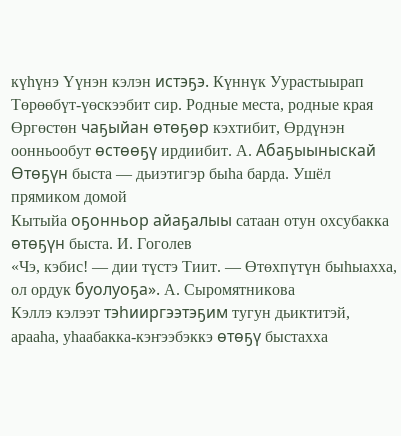күһүнэ Үүнэн кэлэн истэҕэ. Күннүк Уурастыырап
Төрөөбүт-үөскээбит сир. Родные места, родные края
Өргөстөн чаҕыйан өтөҕөр кэхтибит, Өрдүнэн оонньообут өстөөҕү ирдиибит. А. Абаҕыыныскай
Өтөҕүн быста — дьиэтигэр быһа барда. Ушёл прямиком домой
Кытыйа оҕонньор айаҕалыы сатаан отун охсубакка өтөҕүн быста. И. Гоголев
«Чэ, кэбис! — дии түстэ Тиит. — Өтөхпүтүн быһыахха, ол ордук буолуоҕа». А. Сыромятникова
Кэллэ кэлээт тэһииргээтэҕим тугун дьиктитэй, арааһа, уһаабакка-кэҥээбэккэ өтөҕү быстахха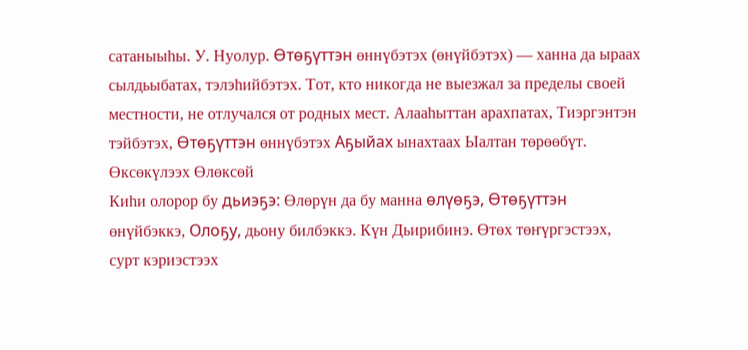сатаныыһы. У. Нуолур. Өтөҕүттэн өннүбэтэх (өнүйбэтэх) — ханна да ыраах сылдьыбатах, тэлэһийбэтэх. Тот, кто никогда не выезжал за пределы своей местности, не отлучался от родных мест. Алааһыттан арахпатах, Тиэргэнтэн тэйбэтэх, Өтөҕүттэн өннүбэтэх Аҕыйах ынахтаах Ыалтан төрөөбүт. Өксөкүлээх Өлөксөй
Киһи олорор бу дьиэҕэ: Өлөрүн да бу манна өлүөҕэ, Өтөҕүттэн өнүйбэккэ, Олоҕу, дьону билбэккэ. Күн Дьирибинэ. Өтөх төҥүргэстээх, сурт кэриэстээх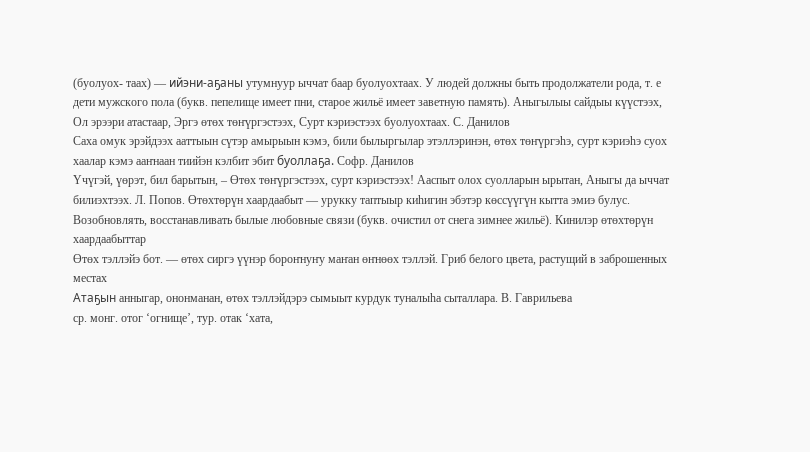(буолуох- таах) — ийэни-аҕаны утумнуур ыччат баар буолуохтаах. У людей должны быть продолжатели рода, т. е
дети мужского пола (букв. пепелище имеет пни, старое жильё имеет заветную память). Аныгылыы сайдыы күүстээх, Ол эрээри атастаар, Эргэ өтөх төҥүргэстээх, Сурт кэриэстээх буолуохтаах. С. Данилов
Саха омук эрэйдээх ааттыын сүтэр амырыын кэмэ, били былыргылар этэллэринэн, өтөх төҥүргэһэ, сурт кэриэһэ суох хаалар кэмэ ааҥнаан тиийэн кэлбит эбит буоллаҕа. Софр. Данилов
Үчүгэй, үөрэт, бил барытын, – Өтөх төҥүргэстээх, сурт кэриэстээх! Ааспыт олох суолларын ырытан, Аныгы да ыччат билиэхтээх. Л. Попов. Өтөхтөрүн хаардаабыт — урукку таптыыр киһигин эбэтэр көссүүгүн кытта эмиэ булус. Возобновлять, восстанавливать былые любовные связи (букв. очистил от снега зимнее жильё). Кинилэр өтөхтөрүн хаардаабыттар
Өтөх тэллэйэ бот. — өтөх сиргэ үүнэр бороҥнуҥу маҥан өҥнөөх тэллэй. Гриб белого цвета, растущий в заброшенных местах
Атаҕын анныгар, ононманан, өтөх тэллэйдэрэ сымыыт курдук туналыһа сыталлара. В. Гаврильева
ср. монг. отог ‘огнище’, тур. отак ‘хата,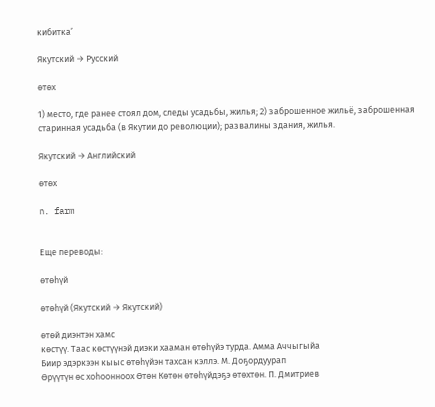кибитка’

Якутский → Русский

өтөх

1) место, где ранее стоял дом, следы усадьбы, жилья; 2) заброшенное жильё, заброшенная старинная усадьба (в Якутии до революции); развалины здания, жилья.

Якутский → Английский

өтөх

n. farm


Еще переводы:

өтөһүй

өтөһүй (Якутский → Якутский)

өтөй диэнтэн хамс
көстүү. Таас көстүүнэй диэки хааман өтөһүйэ турда. Амма Аччыгыйа
Биир эдэркээн кыыс өтөһүйэн тахсан кэллэ. М. Доҕордуурап
Өрүүтүн өс хоһоонноох Өтөн Көтөн өтөһүйдэҕэ өтөхтөн. П. Дмитриев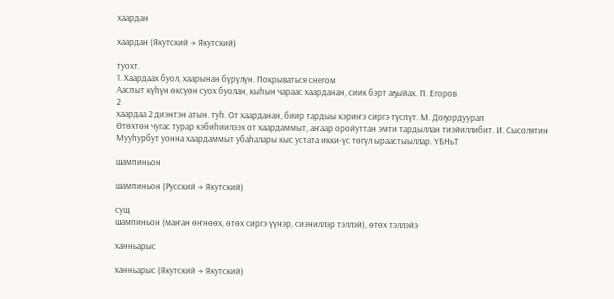хаардан

хаардан (Якутский → Якутский)

туохт.
1. Хаардаах буол, хаарынан бүрүлүн. Покрываться снегом
Ааспыт күһүн өксүөн суох буолан, кыһын чараас хаарданан, сиик бэрт аҕыйах. П. Егоров
2
хаардаа 2 диэнтэн атын. туһ. От хаарданан, биир тардыы кэриҥэ сиргэ түспүт. М. Доҕордуурап
Өтөхтөн чугас турар кэбиһиилээх от хаардаммыт, аҥаар оройуттан эмти тардыллан тиэйиллибит. И. Сысолятин
Мууһурбут уонна хаардаммыт убаһалары кыс устата икки-үс төгүл ыраастыыллар. ҮБНьТ

шампиньон

шампиньон (Русский → Якутский)

сущ
шампиньон (маҥан өҥнөөх, өтөх сиргэ үүнэр, сиэниллэр тэллэй), өтөх тэллэйэ

ханньарыс

ханньарыс (Якутский → Якутский)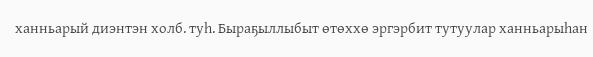ханньарый диэнтэн холб. туһ. Быраҕыллыбыт өтөххө эргэрбит тутуулар ханньарыһан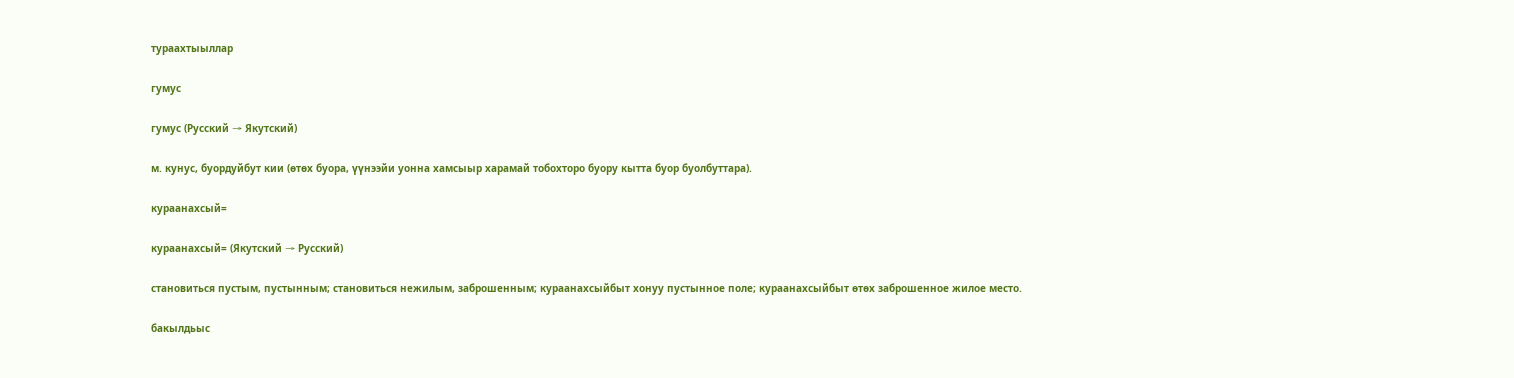тураахтыыллар

гумус

гумус (Русский → Якутский)

м. кунус, буордуйбут кии (өтөх буора, үүнээйи уонна хамсыыр харамай тобохторо буору кытта буор буолбуттара).

кураанахсый=

кураанахсый= (Якутский → Русский)

становиться пустым, пустынным; становиться нежилым, заброшенным; кураанахсыйбыт хонуу пустынное поле; кураанахсыйбыт өтөх заброшенное жилое место.

бакылдьыс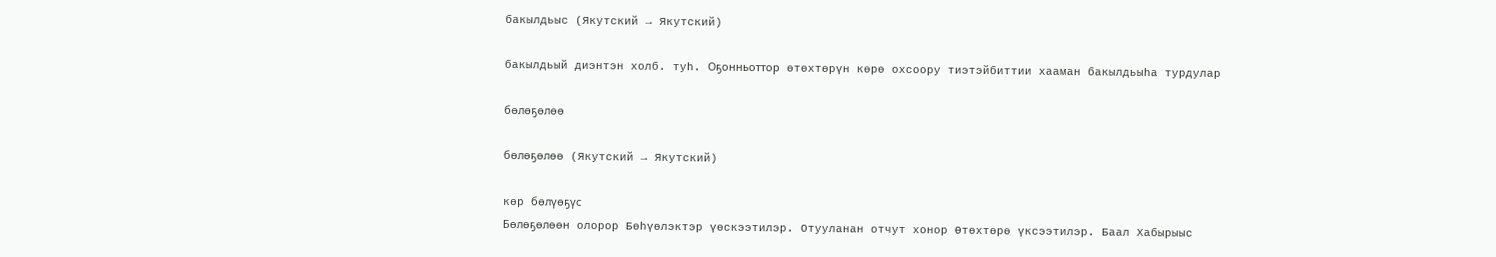бакылдьыс (Якутский → Якутский)

бакылдьый диэнтэн холб. туһ. Оҕонньоттор өтөхтөрүн көрө охсоору тиэтэйбиттии хааман бакылдьыһа турдулар

бөлөҕөлөө

бөлөҕөлөө (Якутский → Якутский)

көр бөлүөҕүс
Бөлөҕөлөөн олорор Бөһүөлэктэр үөскээтилэр. Отууланан отчут хонор Өтөхтөрө үксээтилэр. Баал Хабырыыс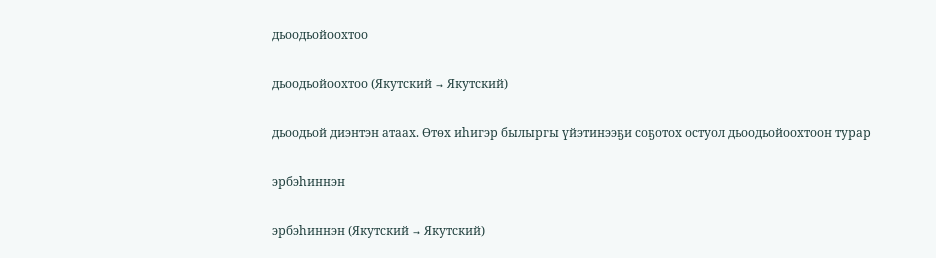дьоодьойоохтоо

дьоодьойоохтоо (Якутский → Якутский)

дьоодьой диэнтэн атаах. Өтөх иһигэр былыргы үйэтинээҕи соҕотох остуол дьоодьойоохтоон турар

эрбэһиннэн

эрбэһиннэн (Якутский → Якутский)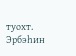туохт. Эрбэһин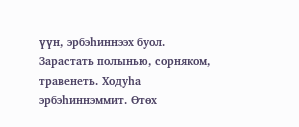үүн, эрбэһиннээх буол. Зарастать полынью, сорняком, травенеть. Ходуһа эрбэһиннэммит. Өтөх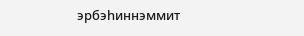эрбэһиннэммит